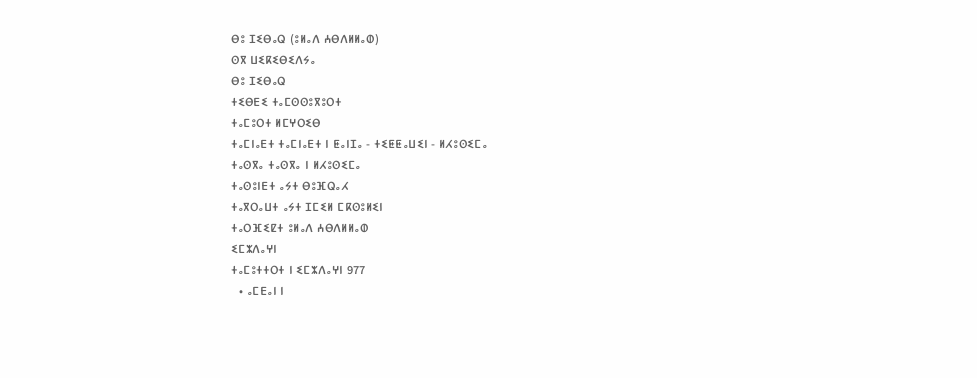ⴱⵓ ⵊⵉⴱⴰⵕ (ⵓⵍⴰⴷ ⵄⴱⴷⵍⵍⴰⵀ)
ⵙⴳ ⵡⵉⴽⵉⴱⵉⴷⵢⴰ
ⴱⵓ ⵊⵉⴱⴰⵕ
ⵜⵉⴱⴹⵉ ⵜⴰⵎⵙⵙⵓⴳⵓⵔⵜ
ⵜⴰⵎⵓⵔⵜ ⵍⵎⵖⵔⵉⴱ
ⵜⴰⵎⵏⴰⴹⵜ ⵜⴰⵎⵏⴰⴹⵜ ⵏ ⵟⴰⵏⵊⴰ - ⵜⵉⵟⵟⴰⵡⵉⵏ - ⵍⵃⵓⵙⵉⵎⴰ
ⵜⴰⵙⴳⴰ ⵜⴰⵙⴳⴰ ⵏ ⵍⵃⵓⵙⵉⵎⴰ
ⵜⴰⵙⵓⵏⴹⵜ ⴰⵢⵜ ⴱⵓⴼⵕⴰⵃ
ⵜⴰⴳⵔⴰⵡⵜ ⴰⵢⵜ ⵊⵎⵉⵍ ⵎⴽⵙⵓⵍⵉⵏ
ⵜⴰⵔⴼⵉⵇⵜ ⵓⵍⴰⴷ ⵄⴱⴷⵍⵍⴰⵀ
ⵉⵎⵣⴷⴰⵖⵏ
ⵜⴰⵎⵓⵜⵜⵔⵜ ⵏ ⵉⵎⵣⴷⴰⵖⵏ 977
  • ⴰⵎⴹⴰⵏ ⵏ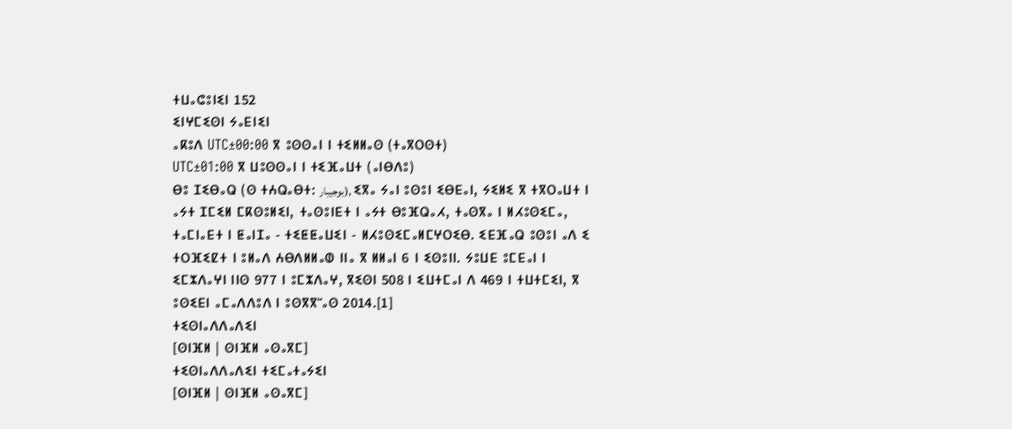ⵜⵡⴰⵛⵓⵏⵉⵏ 152
ⵉⵏⵖⵎⵉⵙⵏ ⵢⴰⴹⵏⵉⵏ
ⴰⴽⵓⴷ UTC±00:00 ⴳ ⵓⵙⵙⴰⵏ ⵏ ⵜⵉⵍⵍⴰⵙ (ⵜⴰⴳⵔⵙⵜ)
UTC±01:00 ⴳ ⵡⵓⵙⵙⴰⵏ ⵏ ⵜⵉⴼⴰⵡⵜ (ⴰⵏⴱⴷⵓ)
ⴱⵓ ⵊⵉⴱⴰⵕ (ⵙ ⵜⵄⵕⴰⴱⵜ: بوجيبار), ⵉⴳⴰ ⵢⴰⵏ ⵓⵙⵓⵏ ⵉⴱⴹⴰⵏ, ⵢⵉⵍⵉ ⴳ ⵜⴳⵔⴰⵡⵜ ⵏ ⴰⵢⵜ ⵊⵎⵉⵍ ⵎⴽⵙⵓⵍⵉⵏ, ⵜⴰⵙⵓⵏⴹⵜ ⵏ ⴰⵢⵜ ⴱⵓⴼⵕⴰⵃ, ⵜⴰⵙⴳⴰ ⵏ ⵍⵃⵓⵙⵉⵎⴰ, ⵜⴰⵎⵏⴰⴹⵜ ⵏ ⵟⴰⵏⵊⴰ - ⵜⵉⵟⵟⴰⵡⵉⵏ - ⵍⵃⵓⵙⵉⵎⴰⵍⵎⵖⵔⵉⴱ. ⵉⴹⴼⴰⵕ ⵓⵙⵓⵏ ⴰⴷ ⵉ ⵜⵔⴼⵉⵇⵜ ⵏ ⵓⵍⴰⴷ ⵄⴱⴷⵍⵍⴰⵀ ⵏⵏⴰ ⴳ ⵍⵍⴰⵏ 6 ⵏ ⵉⵙⵓⵏⵏ. ⵢⵓⵡⴹ ⵓⵎⴹⴰⵏ ⵏ ⵉⵎⵣⴷⴰⵖⵏ ⵏⵏⵙ 977 ⵏ ⵓⵎⵣⴷⴰⵖ, ⴳⵉⵙⵏ 508 ⵏ ⵉⵡⵜⵎⴰⵏ ⴷ 469 ⵏ ⵜⵡⵜⵎⵉⵏ, ⴳ ⵓⵙⵉⴹⵏ ⴰⵎⴰⴷⴷⵓⴷ ⵏ ⵓⵙⴳⴳⵯⴰⵙ 2014.[1]
ⵜⵉⵙⵏⴰⴷⴷⴰⴷⵉⵏ
[ⵙⵏⴼⵍ | ⵙⵏⴼⵍ ⴰⵙⴰⴳⵎ]
ⵜⵉⵙⵏⴰⴷⴷⴰⴷⵉⵏ ⵜⵉⵎⴰⵜⴰⵢⵉⵏ
[ⵙⵏⴼⵍ | ⵙⵏⴼⵍ ⴰⵙⴰⴳⵎ]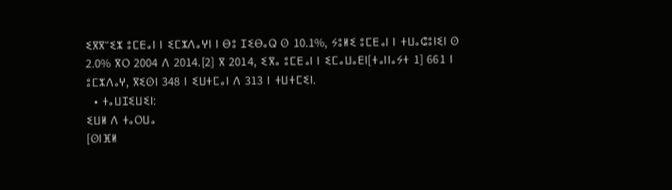ⵉⴳⴳⵯⵉⵣ ⵓⵎⴹⴰⵏ ⵏ ⵉⵎⵣⴷⴰⵖⵏ ⵏ ⴱⵓ ⵊⵉⴱⴰⵕ ⵙ 10.1%, ⵢⵓⵍⵉ ⵓⵎⴹⴰⵏ ⵏ ⵜⵡⴰⵛⵓⵏⵉⵏ ⵙ 2.0% ⴳⵔ 2004 ⴷ 2014.[2] ⴳ 2014, ⵉⴳⴰ ⵓⵎⴹⴰⵏ ⵏ ⵉⵎⴰⵡⴰⴹⵏ[ⵜⴰⵏⵏⴰⵢⵜ 1] 661 ⵏ ⵓⵎⵣⴷⴰⵖ, ⴳⵉⵙⵏ 348 ⵏ ⵉⵡⵜⵎⴰⵏ ⴷ 313 ⵏ ⵜⵡⵜⵎⵉⵏ.
  • ⵜⴰⵡⵊⵉⵡⵉⵏ:
ⵉⵡⵍ ⴷ ⵜⴰⵔⵡⴰ
[ⵙⵏⴼⵍ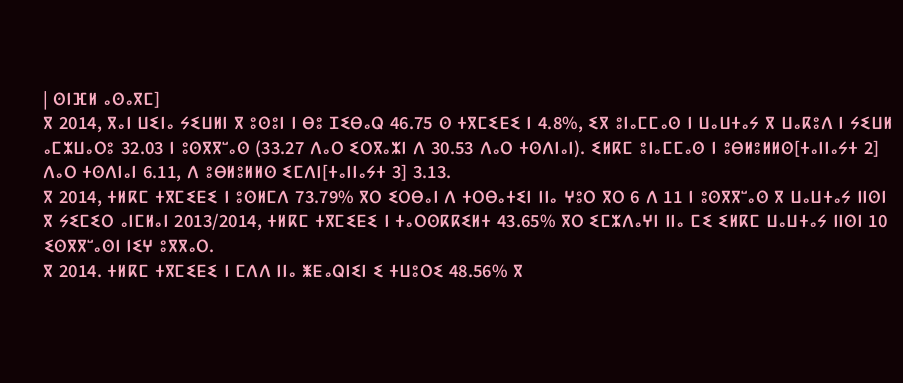| ⵙⵏⴼⵍ ⴰⵙⴰⴳⵎ]
ⴳ 2014, ⴳⴰⵏ ⵡⵉⵏⴰ ⵢⵉⵡⵍⵏ ⴳ ⵓⵙⵓⵏ ⵏ ⴱⵓ ⵊⵉⴱⴰⵕ 46.75 ⵙ ⵜⴳⵎⵉⴹⵉ ⵏ 4.8%, ⵉⴳ ⵓⵏⴰⵎⵎⴰⵙ ⵏ ⵡⴰⵡⵜⴰⵢ ⴳ ⵡⴰⴽⵓⴷ ⵏ ⵢⵉⵡⵍ ⴰⵎⵣⵡⴰⵔⵓ 32.03 ⵏ ⵓⵙⴳⴳⵯⴰⵙ (33.27 ⴷⴰⵔ ⵉⵔⴳⴰⵣⵏ ⴷ 30.53 ⴷⴰⵔ ⵜⵙⴷⵏⴰⵏ). ⵉⵍⴽⵎ ⵓⵏⴰⵎⵎⴰⵙ ⵏ ⵓⴱⵍⵓⵍⵍⵙ[ⵜⴰⵏⵏⴰⵢⵜ 2] ⴷⴰⵔ ⵜⵙⴷⵏⴰⵏ 6.11, ⴷ ⵓⴱⵍⵓⵍⵍⵙ ⵉⵎⴷⵏ[ⵜⴰⵏⵏⴰⵢⵜ 3] 3.13.
ⴳ 2014, ⵜⵍⴽⵎ ⵜⴳⵎⵉⴹⵉ ⵏ ⵓⵙⵍⵎⴷ 73.79% ⴳⵔ ⵉⵔⴱⴰⵏ ⴷ ⵜⵔⴱⴰⵜⵉⵏ ⵏⵏⴰ ⵖⵓⵔ ⴳⵔ 6 ⴷ 11 ⵏ ⵓⵙⴳⴳⵯⴰⵙ ⴳ ⵡⴰⵡⵜⴰⵢ ⵏⵏⵙⵏ ⴳ ⵢⵉⵎⵉⵔ ⴰⵏⵎⵍⴰⵏ 2013/2014, ⵜⵍⴽⵎ ⵜⴳⵎⵉⴹⵉ ⵏ ⵜⴰⵔⵙⴽⴽⵉⵍⵜ 43.65% ⴳⵔ ⵉⵎⵣⴷⴰⵖⵏ ⵏⵏⴰ ⵎⵉ ⵉⵍⴽⵎ ⵡⴰⵡⵜⴰⵢ ⵏⵏⵙⵏ 10 ⵉⵙⴳⴳⵯⴰⵙⵏ ⵏⵉⵖ ⵓⴳⴳⴰⵔ.
ⴳ 2014. ⵜⵍⴽⵎ ⵜⴳⵎⵉⴹⵉ ⵏ ⵎⴷⴷ ⵏⵏⴰ ⵥⴹⴰⵕⵏⵉⵏ ⵉ ⵜⵡⵓⵔⵉ 48.56% ⴳ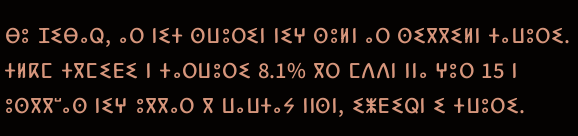ⴱⵓ ⵊⵉⴱⴰⵕ, ⴰⵔ ⵏⵉⵜ ⵙⵡⵓⵔⵉⵏ ⵏⵉⵖ ⵙⵓⵍⵏ ⴰⵔ ⵙⵉⴳⴳⵉⵍⵏ ⵜⴰⵡⵓⵔⵉ. ⵜⵍⴽⵎ ⵜⴳⵎⵉⴹⵉ ⵏ ⵜⴰⵔⵡⵓⵔⵉ 8.1% ⴳⵔ ⵎⴷⴷⵏ ⵏⵏⴰ ⵖⵓⵔ 15 ⵏ ⵓⵙⴳⴳⵯⴰⵙ ⵏⵉⵖ ⵓⴳⴳⴰⵔ ⴳ ⵡⴰⵡⵜⴰⵢ ⵏⵏⵙⵏ, ⵉⵥⴹⵉⵕⵏ ⵉ ⵜⵡⵓⵔⵉ.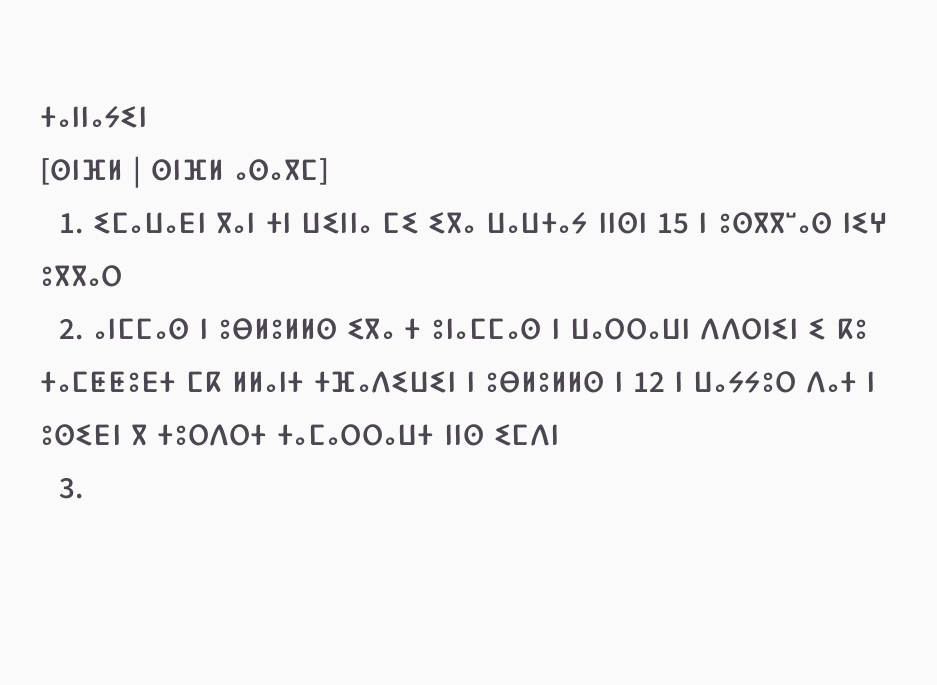ⵜⴰⵏⵏⴰⵢⵉⵏ
[ⵙⵏⴼⵍ | ⵙⵏⴼⵍ ⴰⵙⴰⴳⵎ]
  1. ⵉⵎⴰⵡⴰⴹⵏ ⴳⴰⵏ ⵜⵏ ⵡⵉⵏⵏⴰ ⵎⵉ ⵉⴳⴰ ⵡⴰⵡⵜⴰⵢ ⵏⵏⵙⵏ 15 ⵏ ⵓⵙⴳⴳⵯⴰⵙ ⵏⵉⵖ ⵓⴳⴳⴰⵔ
  2. ⴰⵏⵎⵎⴰⵙ ⵏ ⵓⴱⵍⵓⵍⵍⵙ ⵉⴳⴰ ⵜ ⵓⵏⴰⵎⵎⴰⵙ ⵏ ⵡⴰⵔⵔⴰⵡⵏ ⴷⴷⵔⵏⵉⵏ ⵉ ⴽⵓ ⵜⴰⵎⵟⵟⵓⴹⵜ ⵎⴽ ⵍⵍⴰⵏⵜ ⵜⴼⴰⴷⵉⵡⵉⵏ ⵏ ⵓⴱⵍⵓⵍⵍⵙ ⵏ 12 ⵏ ⵡⴰⵢⵢⵓⵔ ⴷⴰⵜ ⵏ ⵓⵙⵉⴹⵏ ⴳ ⵜⵓⵔⴷⵔⵜ ⵜⴰⵎⴰⵔⵔⴰⵡⵜ ⵏⵏⵙ ⵉⵎⴷⵏ
  3.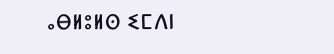ⴰⴱⵍⵓⵍⵙ ⵉⵎⴷⵏ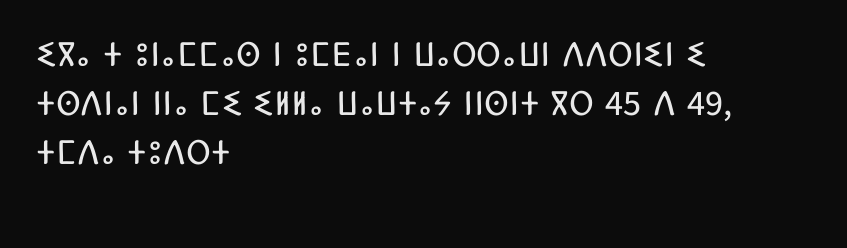ⵉⴳⴰ ⵜ ⵓⵏⴰⵎⵎⴰⵙ ⵏ ⵓⵎⴹⴰⵏ ⵏ ⵡⴰⵔⵔⴰⵡⵏ ⴷⴷⵔⵏⵉⵏ ⵉ ⵜⵙⴷⵏⴰⵏ ⵏⵏⴰ ⵎⵉ ⵉⵍⵍⴰ ⵡⴰⵡⵜⴰⵢ ⵏⵏⵙⵏⵜ ⴳⵔ 45 ⴷ 49, ⵜⵎⴷⴰ ⵜⵓⴷⵔⵜ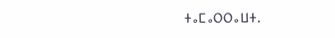ⵜⴰⵎⴰⵔⵔⴰⵡⵜ.